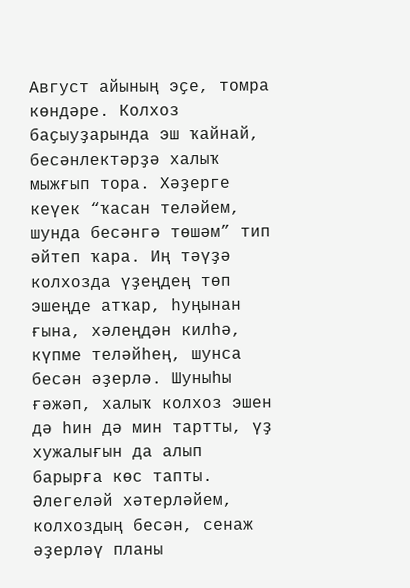Август айының эҫе, томра көндәре. Колхоз баҫыуҙарында эш ҡайнай, бесәнлектәрҙә халыҡ мыжғып тора. Хәҙерге кеүек “ҡасан теләйем, шунда бесәнгә төшәм” тип әйтеп ҡара. Иң тәүҙә колхозда үҙеңдең төп эшеңде атҡар, һуңынан ғына, хәлеңдән килһә, күпме теләйһең, шунса бесән әҙерлә. Шуныһы ғәжәп, халыҡ колхоз эшен дә һин дә мин тартты, үҙ хужалығын да алып барырға көс тапты.
Әлегеләй хәтерләйем, колхоздың бесән, сенаж әҙерләү планы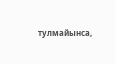тулмайынса,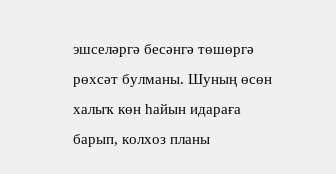эшселәргә бесәнгә төшөргә рөхсәт булманы. Шуның өсөн халыҡ көн һайын идараға барып, колхоз планы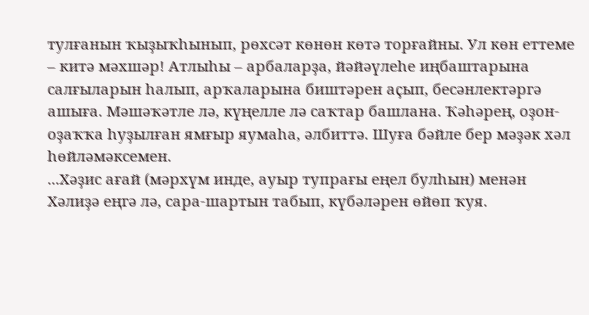тулғанын ҡыҙыҡһынып, рөхсәт көнөн көтә торғайны. Ул көн еттеме – китә мәхшәр! Атлыһы – арбаларҙа, йәйәүлеһе иңбаштарына салғыларын һалып, арҡаларына биштәрен аҫып, бесәнлектәргә ашыға. Мәшәҡәтле лә, күңелле лә саҡтар башлана. Ҡәһәрең, оҙон-оҙаҡҡа һуҙылған ямғыр яумаһа, әлбиттә. Шуға бәйле бер мәҙәк хәл һөйләмәксемен.
...Хәҙис ағай (мәрхүм инде, ауыр тупрағы еңел булһын) менән Хәлиҙә еңгә лә, сара-шартын табып, күбәләрен өйөп ҡуя.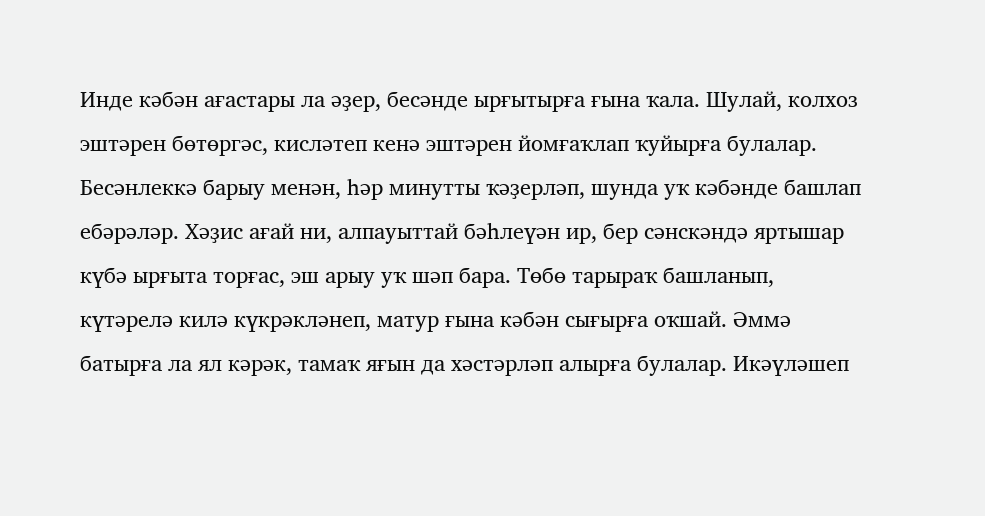Инде кәбән ағастары ла әҙер, бесәнде ырғытырға ғына ҡала. Шулай, колхоз эштәрен бөтөргәс, кисләтеп кенә эштәрен йомғаҡлап ҡуйырға булалар. Бесәнлеккә барыу менән, һәр минутты ҡәҙерләп, шунда уҡ кәбәнде башлап ебәрәләр. Хәҙис ағай ни, алпауыттай бәһлеүән ир, бер сәнскәндә яртышар күбә ырғыта торғас, эш арыу уҡ шәп бара. Төбө тарыраҡ башланып, күтәрелә килә күкрәкләнеп, матур ғына кәбән сығырға оҡшай. Әммә батырға ла ял кәрәк, тамаҡ яғын да хәстәрләп алырға булалар. Икәүләшеп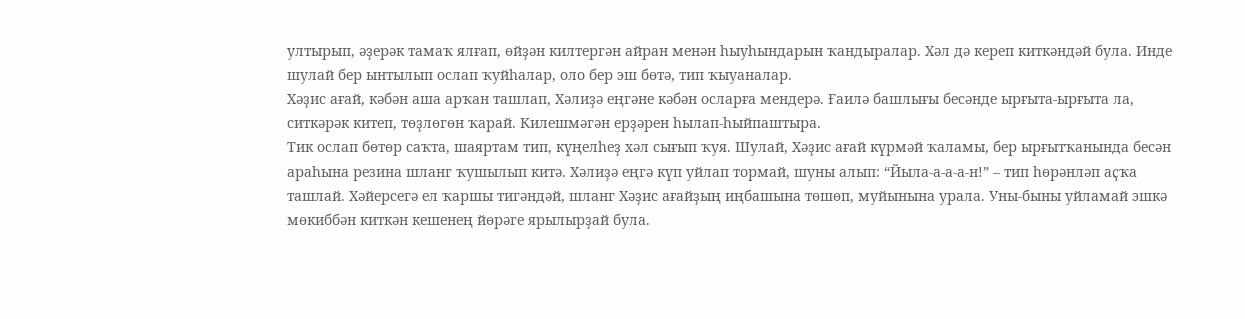ултырып, әҙерәк тамаҡ ялғап, өйҙән килтергән айран менән һыуһындарын ҡандыралар. Хәл дә кереп киткәндәй була. Инде шулай бер ынтылып ослап ҡуйһалар, оло бер эш бөтә, тип ҡыуаналар.
Хәҙис ағай, кәбән аша арҡан ташлап, Хәлиҙә еңгәне кәбән осларға мендерә. Ғаилә башлығы бесәнде ырғыта-ырғыта ла, ситкәрәк китеп, төҙлөгөн ҡарай. Килешмәгән ерҙәрен һылап-һыйпаштыра.
Тик ослап бөтөр саҡта, шаяртам тип, күңелһеҙ хәл сығып ҡуя. Шулай, Хәҙис ағай күрмәй ҡаламы, бер ырғытҡанында бесән араһына резина шланг ҡушылып китә. Хәлиҙә еңгә күп уйлап тормай, шуны алып: “Йыла-а-а-а-н!” – тип һөрәнләп аҫҡа ташлай. Хәйерсегә ел ҡаршы тигәндәй, шланг Хәҙис ағайҙың иңбашына төшөп, муйынына урала. Уны-быны уйламай эшкә мөкиббән киткән кешенең йөрәге ярылырҙай була.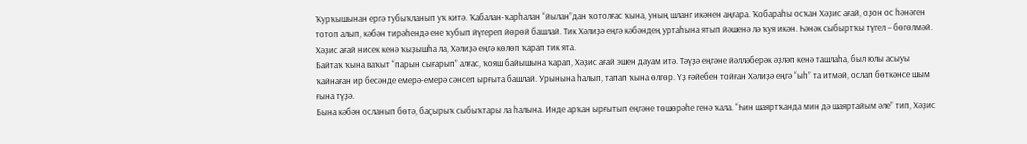Ҡурҡышынан ергә тубыҡланып уҡ китә. Ҡабалан-ҡарһалан “йылан”дан ҡотолғас ҡына, уның шланг икәнен аңғара. Ҡобараһы осҡан Хәҙис ағай, оҙон ос һәнәген тотоп алып, кәбән тирәһендә ене ҡубып йүгереп йөрөй башлай. Тик Хәлиҙә еңгә кәбәндең уртаһына ятып йәшенә лә ҡуя икән. Һәнәк сыбыртҡы түгел – бөгөлмәй. Хәҙис ағай нисек кенә ҡыҙышһа ла, Хәлиҙә еңгә көлөп ҡарап тик ята.
Байтаҡ ҡына ваҡыт “парын сығарып” алғас, ҡояш байышына ҡарап, Хәҙис ағай эшен дауам итә. Тәүҙә еңгәне йәлләберәк әҙләп кенә ташлаһа, был юлы асыуы ҡайнаған ир бесәнде емерә-емерә сәнсеп ырғыта башлай. Урынына һалып, тапап ҡына өлгөр. Үҙ ғәйебен тойған Хәлиҙә еңгә “ыһ” та итмәй, ослап бөткәнсе шым ғына түҙә.
Бына кәбән осланып бөтә, баҫырыҡ сыбыҡтары ла һалына. Инде арҡан ырғытып еңгәне төшөрәһе генә ҡала. “Һин шаяртҡанда мин дә шаяртайым әле” тип, Хәҙис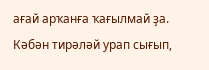ағай арҡанға ҡағылмай ҙа. Кәбән тирәләй урап сығып,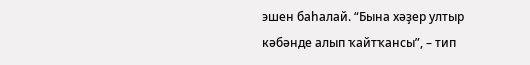эшен баһалай. “Бына хәҙер ултыр кәбәнде алып ҡайтҡансы”, – тип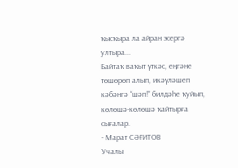ҡысҡыра ла айран эсергә ултыра...
Байтаҡ ваҡыт үткәс, еңгәне төшөрөп алып, икәүләшеп кәбәнгә “шәп!” билдәһе ҡуйып, көлөшә-көлөшә ҡайтырға сығалар.
- Марат СӘҒИТОВ
Учалы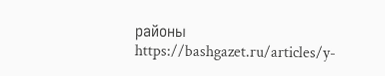районы
https://bashgazet.ru/articles/y-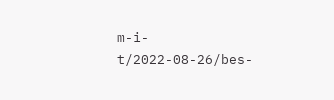m-i-t/2022-08-26/bes-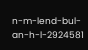n-m-lend-bul-an-h-l-2924581